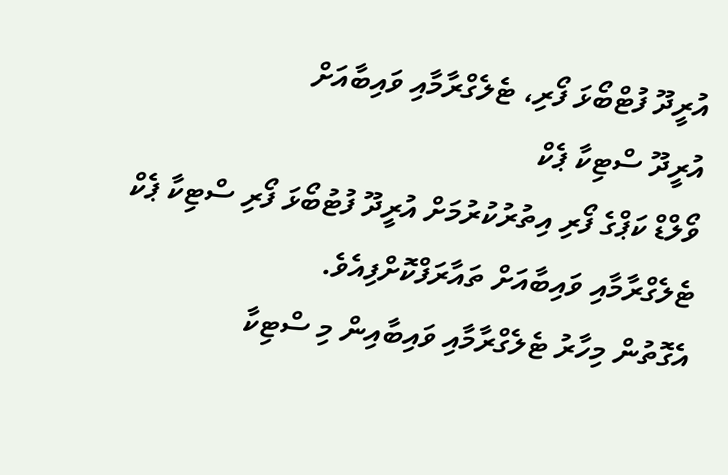އުރީދޫ ފުޓްބޯޅަ ފޯރި، ޓެލެގްރާމާއި ވައިބާއަށް
އުރީދޫ ސްޓިކާ ޕެކް
ވޯލްޑް ކަޕްގެ ފޯރި އިތުރުކުރުމަށް އުރީދޫ ފުޓުބޯޅަ ފޯރި ސްޓިކާ ޕެކް ޓެލެގްރާމާއި ވައިބާއަށް ތައާރަފްކޮށްފިއެވެ.
އެގޮތުން މިހާރު ޓެލެގްރާމާއި ވައިބާއިން މި ސްޓިކާ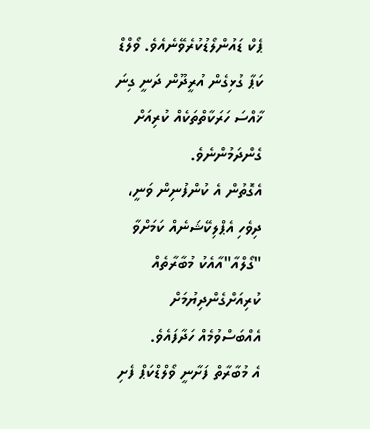ޕެކް ޑައުންލޯޑުކުރެވޭނެއެވެ. ވޯލްޑް ކަޕާ ގުޅިގެން އުރީދޫން ދަނީ ގިނަ ޚާއްސަ ހަރަކާތްތަކެއް ކުރިއަށް ގެންދަމުންނެވެ.
އެގޮތުން އެ ކުންފުނިން ވަނީ، ދިވެހި އެޕްލިކޭޝަނެއް ކަމަށްވާ "ގޯލްއާ"އާއެކު މުބާރާތެއް ކުރިއަށްގެންދިޔުމަށް އެއްބަސްވުމެއް ހަދާފައެވެ.
އެ މުބާރާތް ފަށާނީ ވޯލްޑްކަޕް ފެށި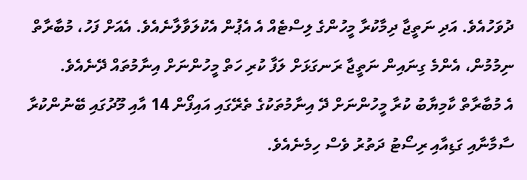ދުވަހުއެވެ. އަދި ނަތީޖާ ދިމާކުރާ މީހުންގެ ލިސްޓެއް އެ އެޕުން އެކުލަވާލާނެއެވެ. އެއަށް ފަހު، މުބާރާތް ނިމުމުން، އެންމެ ގިނައިން ނަތީޖާ ރަނގަޅަށް ލަފާ ކުރި ހަތް މީހުންނަށް އިނާމުތައް ދޭނެއެވެ.
އެ މުބާރާތް ކާމިޔާބު ކުރާ މީހުންނަށް ދޭ އިނާމުތަކުގެ ތެރޭގައި އައިފޯން 14 އާއި މޫދުގައި ބޭނުންކުރާ ސާމާނާއި ގަޑިއާއި ރިސޯޓު ދަތުރު ވެސް ހިމެނެއެވެ.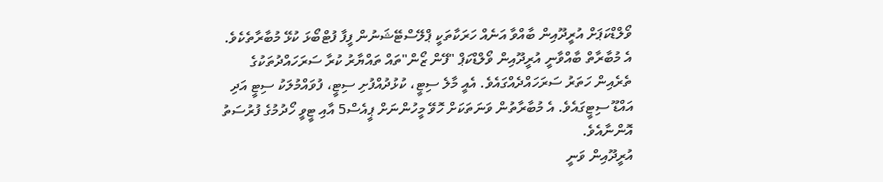ވޯލްޑްކަޕަށް އުރީދޫއިން ބާއްވާ އަނެއް ހަރަކާތަކީ ޕްލޭސްޓޭޝަނުން ފީފާ ފުޓްބޯޅަ ކުޅޭ މުބާރާތެކެވެ. އެ މުބާރާތް ބާއްވާނީ އުރީދޫއިން ވޯލްޑްކަޕް "ފޭން ޒޯން"ތައް ތައްޔާރު ކުރާ ސަރަހައްދުތަކުގެ ތެރެއިން ހަތަރު ސަރަހައްދެއްގައެވެ. އެއީ މާލެ ސިޓީ، ކުޅުދުއްފުށި ސިޓީ، ފުވައްމުލަކު ސިޓީ އަދި އައްޑޫ ސިޓީގައެވެ. އެ މުބާރާތުން ވަނަތަކަށް ހޮވޭ މީހުންނަށް ޕީއެސް5 އާއި ޓީވީ ހޯދުމުގެ ފުރުސަތު އޮންނާއެވެ.
އުރީދޫއިން ވަނީ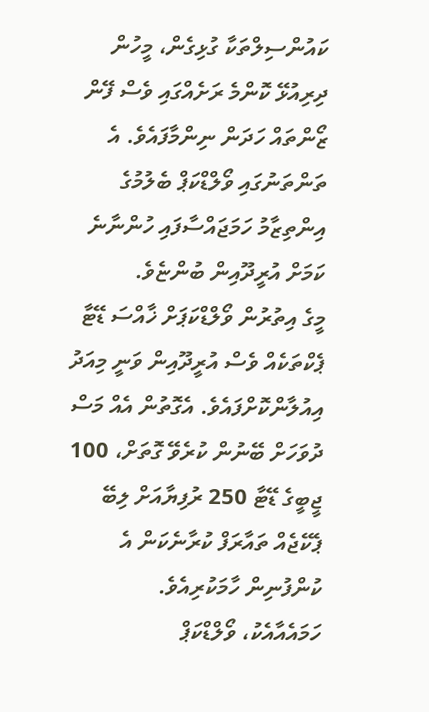ކައުންސިލްތަކާ ގުޅިގެން، މީހުން ދިރިއުޅޭ ކޮންމެ ރަށެއްގައި ވެސް ފޭން ޒޯންތައް ހަދަން ނިންމާފައެވެ. އެ ތަންތަނުގައި ވޯލްޑްކަޕް ބެލުމުގެ އިންތިޒާމު ހަމަޖައްސާފައި ހުންނާނެ ކަމަށް އުރީދޫއިން ބުންޏެވެ.
މީގެ އިތުރުން ވޯލްޑްކަޕަށް ޚާއްސަ ޑޭޓާ ޕެކްތަކެއް ވެސް އުރީދޫއިން ވަނީ މިއަދު އިއުލާންކޮށްފައެވެ. އެގޮތުން އެއް މަސް ދުވަހަށް ބޭނުން ކުރެވޭ ގޮތަށް، 100 ޖީބީގެ ޑޭޓާ 250 ރުފިޔާއަށް ލިބޭ ޕެކޭޖެއް ތައާރަފް ކުރާނެކަން އެ ކުންފުނިން ހާމަކުރިއެވެ.
ހަމައެއާއެކު، ވޯލްޑްކަޕް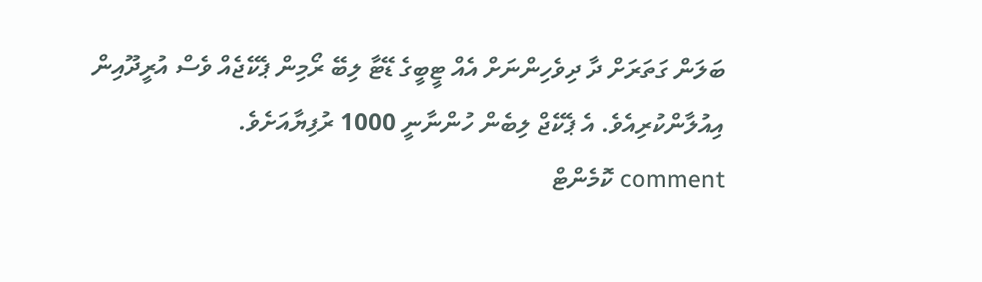ބަލަން ގަތަރަށް ދާ ދިވެހިންނަށް އެއް ޓީބީގެ ޑޭޓާ ލިބޭ ރޯމިން ޕެކޭޖެއް ވެސް އުރީދޫއިން އިއުލާންކުރިއެވެ. އެ ޕެކޭޖް ލިބެން ހުންނާނީ 1000 ރުފިޔާއަށެވެ.
comment ކޮމެންޓް